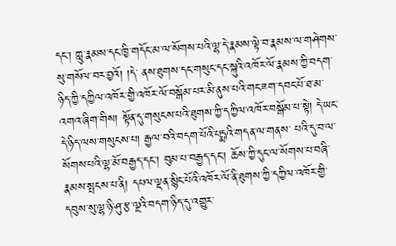དང་། ཀླུ་རྣམས་དང་ཁྱི་གདོང་མ་ལ་སོགས་པའི་ལྷ་དེ་རྣམས་ལྟེ་བ་རྣམས་ལ་གཤེགས་སུ་གསོལ་བར་བྱའོ། །དེ་ ནས་ཐུགས་དང་གསུང་དང་སྐུའི་འཁོར་ལོ་རྣམས་ཀྱི་བདག་ཉིད་ཀྱི་དཀྱིལ་འཁོར་གྱི་འཁོར་ལོ་བསྒོམ་པར་མི་ནུས་པའི་གང་ཟག་དབང་པོ་ཐ་མ་འགའ་ཞིག་གིས། སྟོན་དུ་གསུངས་པའི་ཐུགས་ཀྱི་དཀྱིལ་འཁོར་བསྒོམ་པ་སྟེ། དེ་ཡང་དེ་ཉིད་ལས་གསུངས་པ། རྒྱལ་བའི་བདག་པོའི་པདྨའི་གདན་ལ་གནས་ པའི་དུ་བ་ལ་སོགས་པའི་ལྷ་མོ་བརྒྱད་དང་། བུམ་པ་བརྒྱད་དང་། ཆོས་ཀྱི་དུང་ལ་སོགས་པ་བཞི་རྣམས་སྤངས་པ་ནི། དཔལ་ལྡན་སྙིང་པོའི་འཁོར་ལོ་ནི་ཐུགས་ཀྱི་དཀྱིལ་འཁོར་གྱི་དབུས་སུ་ལྷ་ཉི་ཤུ་རྩ་ལྔའི་བདག་ཉིད་དུ་འགྱུར་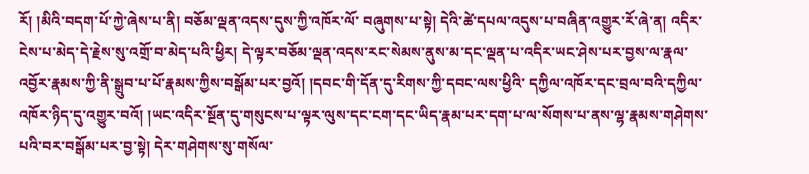རོ། །མིའི་བདག་པོ་ཀྱེ་ཞེས་པ་ནི། བཅོམ་ལྡན་འདས་དུས་ཀྱི་འཁོར་ལོ་ བཞུགས་པ་སྟེ། དེའི་ཚེ་དཔལ་འདུས་པ་བཞིན་འགྱུར་རོ་ཞེ་ན། འདིར་ངེས་པ་མེད་དེ་རྗེས་སུ་འགྲོ་བ་མེད་པའི་ཕྱིར། དེ་ལྟར་བཅོམ་ལྡན་འདས་རང་སེམས་ནུས་མ་དང་ལྡན་པ་འདིར་ཡང་ཤེས་པར་བྱས་ལ་རྣལ་འབྱོར་རྣམས་ཀྱི་ནི་སྒྲུབ་པ་པོ་རྣམས་ཀྱིས་བསྒོམ་པར་བྱའོ། །དབང་གི་དོན་དུ་རིགས་ཀྱི་དབང་ལས་ཕྱིའི་ དཀྱིལ་འཁོར་དང་བྲལ་བའི་དཀྱིལ་འཁོར་ཉིད་དུ་འགྱུར་བའོ། །ཡང་འདིར་སྔོན་དུ་གསུངས་པ་ལྟར་ལུས་དང་ངག་དང་ཡིད་རྣམ་པར་དག་པ་ལ་སོགས་པ་ནས་ལྷ་རྣམས་གཤེགས་པའི་བར་བསྒོམ་པར་བྱ་སྟེ། དེར་གཤེགས་སུ་གསོལ་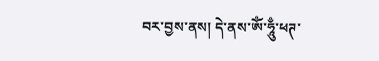བར་བྱས་ནས། དེ་ནས་ཨོཾ་ཧཱུྃ་ཕཊ་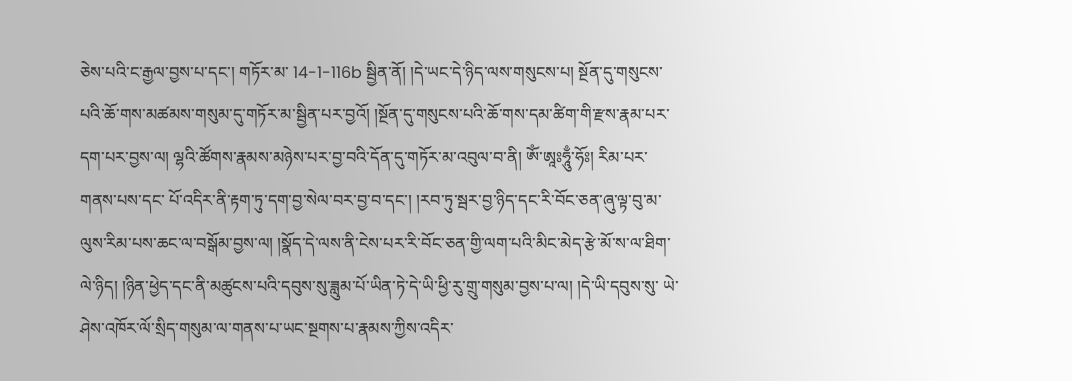ཅེས་པའི་ང་རྒྱལ་བྱས་པ་དང་། གཏོར་མ་ 14-1-116b སྦྱིན་ནོ། །དེ་ཡང་དེ་ཉིད་ལས་གསུངས་པ། སྔོན་དུ་གསུངས་པའི་ཆོ་གས་མཚམས་གསུམ་དུ་གཏོར་མ་སྦྱིན་པར་བྱའོ། །སྔོན་དུ་གསུངས་པའི་ཆོ་གས་དམ་ཚིག་གི་རྫས་རྣམ་པར་དག་པར་བྱས་ལ། ལྷའི་ཚོགས་རྣམས་མཉེས་པར་བྱ་བའི་དོན་དུ་གཏོར་མ་འབུལ་བ་ནི། ཨོཾ་ཨཱཿཧཱུྃ་ཧོཿ། རིམ་པར་གནས་པས་དང་ པོ་འདིར་ནི་རྟག་ཏུ་དག་བྱ་སེལ་བར་བྱ་བ་དང་། །རབ་ཏུ་སྦར་བྱ་ཉིད་དང་རི་བོང་ཅན་ཞུ་ལྟ་བུ་མ་ལུས་རིམ་པས་ཆང་ལ་བསྒོམ་བྱས་ལ། །སྣོད་དེ་ལས་ནི་ངེས་པར་རི་བོང་ཅན་གྱི་ལག་པའི་མིང་མེད་རྩེ་མོ་ས་ལ་ཐིག་ལེ་ཉིད། །ཉིན་ཕྱེད་དང་ནི་མཚུངས་པའི་དབུས་སུ་ཟླུམ་པོ་ཡིན་ཏེ་དེ་ཡི་ཕྱི་རུ་གྲུ་གསུམ་བྱས་པ་ལ། །དེ་ཡི་དབུས་སུ་ ཡེ་ཤེས་འཁོར་ལོ་སྲིད་གསུམ་ལ་གནས་པ་ཡང་སྔགས་པ་རྣམས་ཀྱིས་འདིར་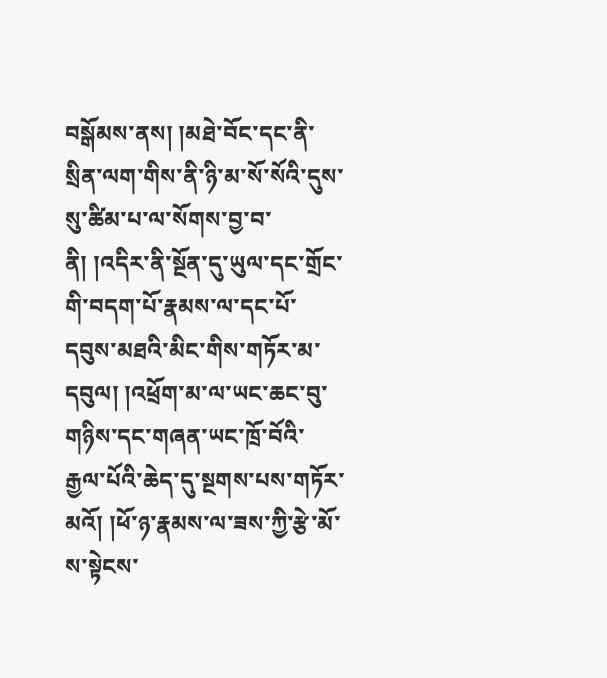བསྒོམས་ནས། །མཐེ་བོང་དང་ནི་སྲིན་ལག་གིས་ནི་ཉི་མ་སོ་སོའི་དུས་སུ་ཚིམ་པ་ལ་སོགས་བྱ་བ་ནི། །འདིར་ནི་སྔོན་དུ་ཡུལ་དང་གྲོང་གི་བདག་པོ་རྣམས་ལ་དང་པོ་དབུས་མཐའི་མིང་གིས་གཏོར་མ་དབུལ། །འཕྲོག་མ་ལ་ཡང་ཆང་བུ་ གཉིས་དང་གཞན་ཡང་ཁྲོ་བོའི་རྒྱལ་པོའི་ཆེད་དུ་སྔགས་པས་གཏོར་མའོ། །ཕོ་ཉ་རྣམས་ལ་ཟས་ཀྱི་རྩེ་མོ་ས་སྟེངས་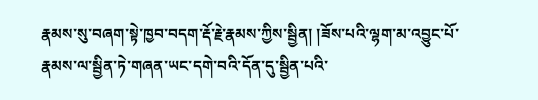རྣམས་སུ་བཞག་སྟེ་ཁྱབ་བདག་རྡོ་རྗེ་རྣམས་ཀྱིས་སྦྱིན། །ཟོས་པའི་ལྷག་མ་འབྱུང་པོ་རྣམས་ལ་སྦྱིན་ཏེ་གཞན་ཡང་དགེ་བའི་དོན་དུ་སྦྱིན་པའི་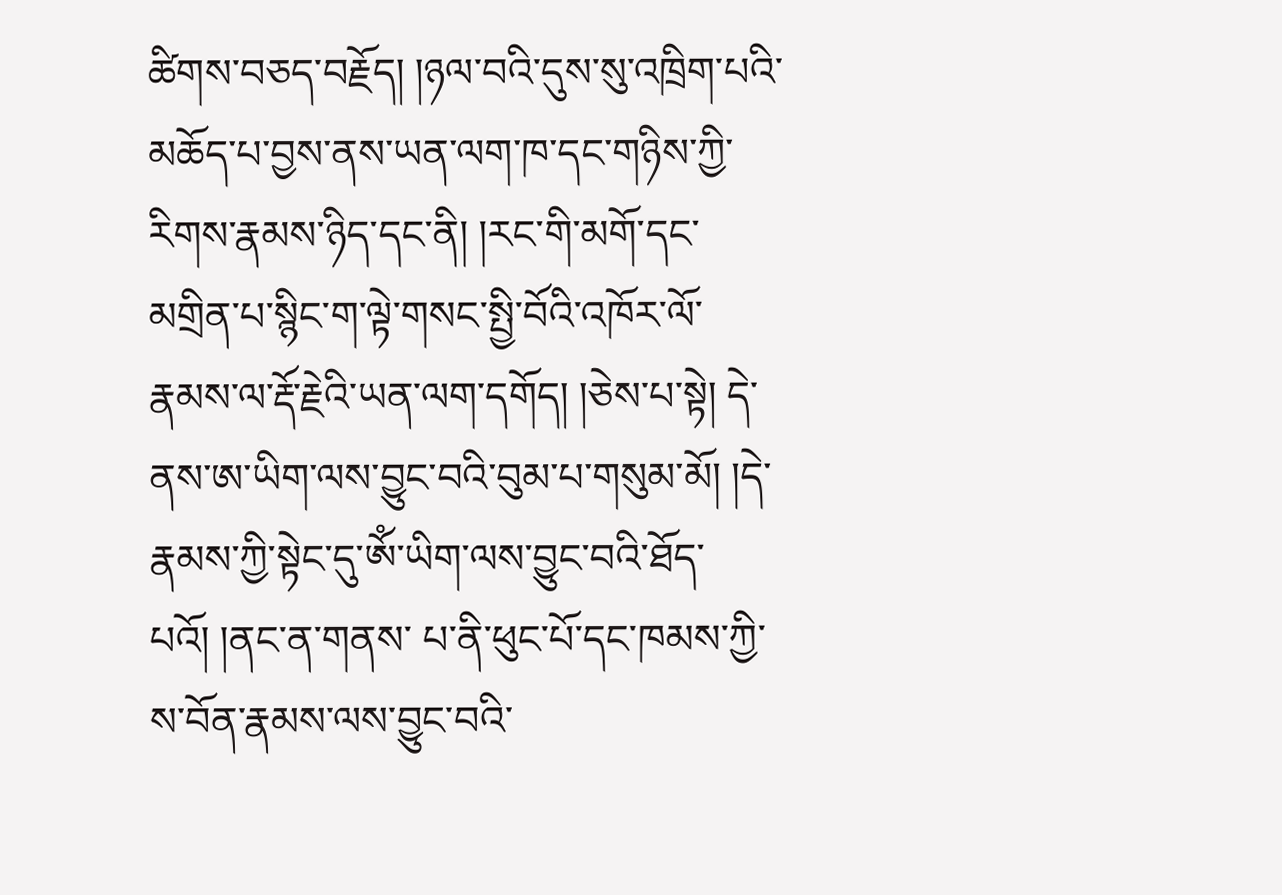ཚིགས་བཅད་བརྗོད། །ཉལ་བའི་དུས་སུ་འཁྲིག་པའི་ མཆོད་པ་བྱས་ནས་ཡན་ལག་ཁ་དང་གཉིས་ཀྱི་རིགས་རྣམས་ཉིད་དང་ནི། །རང་གི་མགོ་དང་མགྲིན་པ་སྙིང་ག་ལྟེ་གསང་སྤྱི་བོའི་འཁོར་ལོ་རྣམས་ལ་རྡོ་རྗེའི་ཡན་ལག་དགོད། །ཅེས་པ་སྟེ། དེ་ནས་ཨ་ཡིག་ལས་བྱུང་བའི་བུམ་པ་གསུམ་མོ། །དེ་རྣམས་ཀྱི་སྟེང་དུ་ཨོཾ་ཡིག་ལས་བྱུང་བའི་ཐོད་པའོ། །ནང་ན་གནས་ པ་ནི་ཕུང་པོ་དང་ཁམས་ཀྱི་ས་བོན་རྣམས་ལས་བྱུང་བའི་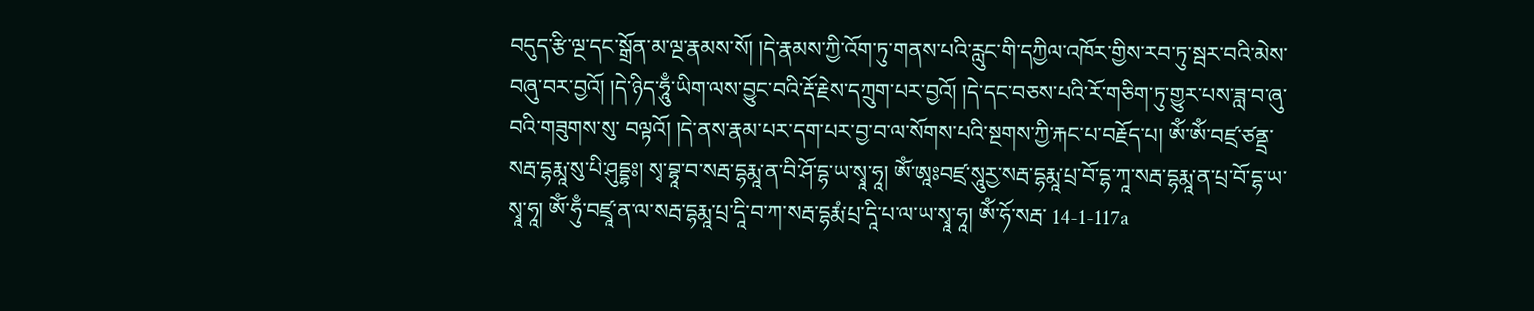བདུད་རྩི་ལྔ་དང་སྒྲོན་མ་ལྔ་རྣམས་སོ། །དེ་རྣམས་ཀྱི་འོག་ཏུ་གནས་པའི་རླུང་གི་དཀྱིལ་འཁོར་གྱིས་རབ་ཏུ་སྦར་བའི་མེས་བཞུ་བར་བྱའོ། །དེ་ཉིད་ཧཱུྃ་ཡིག་ལས་བྱུང་བའི་རྡོ་རྗེས་དཀྲུག་པར་བྱའོ། །དེ་དང་བཅས་པའི་རོ་གཅིག་ཏུ་གྱུར་པས་ཟླ་བ་ཞུ་བའི་གཟུགས་སུ་ བལྟའོ། །དེ་ནས་རྣམ་པར་དག་པར་བྱ་བ་ལ་སོགས་པའི་སྔགས་ཀྱི་རྐང་པ་བརྗོད་པ། ཨོཾ་ཨོཾ་བཛྲ་ཙནྡྲ་སརྦ་དྷརྨཱ་སུ་པི་ཤུདྡྷཿ། སྭ་བྷཱ་བ་སརྦ་དྷརྨཱ་ན་བི་ཤོ་དྷ་ཡ་སྭཱ་ཧཱ། ཨོཾ་ཨཱཿབཛྲ་སཱུརྱ་སརྦ་དྷརྨཱ་པྲ་བོ་དྷ་ཀཱ་སརྦ་དྷརྨཱ་ན་པྲ་བོ་དྷ་ཡ་སྭཱ་ཧཱ། ཨོཾ་ཧུྃ་བཛྲཱ་ན་ལ་སརྦ་དྷརྨཱ་པྲ་དཱི་བ་ཀ་སརྦ་དྷརྨཾ་པྲ་དཱི་པ་ལ་ཡ་སྭཱ་ཧཱ། ཨོཾ་ཧོ་སརྦ་ 14-1-117a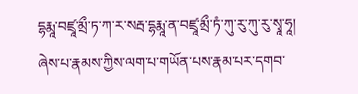དྷརྨཱ་བཛྲཱ་མྲྀ་ཏ་ཀ་ར་སརྦ་དྷརྨཱ་ན་བཛྲཱ་མྲྀ་ཏཾ་ཀུ་རུ་ཀུ་རུ་སྭཱ་ཧཱ། ཞེས་པ་རྣམས་ཀྱིས་ལག་པ་གཡོན་པས་རྣམ་པར་དགབ་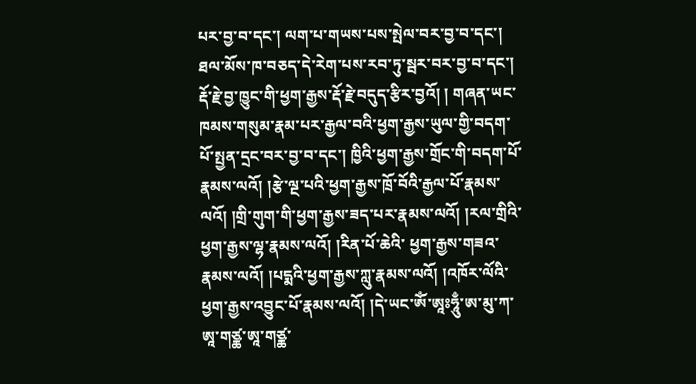པར་བྱ་བ་དང་། ལག་པ་གཡས་པས་སྤེལ་བར་བྱ་བ་དང་། ཐལ་མོས་ཁ་བཅད་དེ་རེག་པས་རབ་ཏུ་སྦར་བར་བྱ་བ་དང་། རྡོ་རྗེ་བྱ་ཁྱུང་གི་ཕྱག་རྒྱས་རྡོ་རྗེ་བདུད་རྩིར་བྱའོ། ། གཞན་ཡང་ཁམས་གསུམ་རྣམ་པར་རྒྱལ་བའི་ཕྱག་རྒྱས་ཡུལ་གྱི་བདག་པོ་སྤྱན་དྲང་བར་བྱ་བ་དང་། ཁྱིའི་ཕྱག་རྒྱས་གྲོང་གི་བདག་པོ་རྣམས་ལའོ། །རྩེ་ལྔ་པའི་ཕྱག་རྒྱས་ཁྲོ་བོའི་རྒྱལ་པོ་རྣམས་ལའོ། །གྲི་གུག་གི་ཕྱག་རྒྱས་ཟད་པར་རྣམས་ལའོ། །རལ་གྲིའི་ཕྱག་རྒྱས་ལྷ་རྣམས་ལའོ། །རིན་པོ་ཆེའི་ ཕྱག་རྒྱས་གཟའ་རྣམས་ལའོ། །པདྨའི་ཕྱག་རྒྱས་ཀླུ་རྣམས་ལའོ། །འཁོར་ལོའི་ཕྱག་རྒྱས་འབྱུང་པོ་རྣམས་ལའོ། །དེ་ཡང་ཨོཾ་ཨཱཿཧཱུྃ་ཨ་མུ་ཀ་ཨཱ་གཙྪ་ཨཱ་གཙྪ་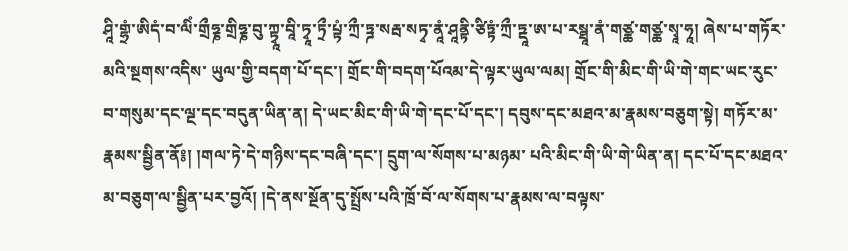ཤཱི་གྷྲཾ་ཨིདཾ་བ་ལིཾ་གྲྀཧྞ་གྲིཧྞ་བུ་ཀྟྭཱ་བཱི་ཏྭཱ་ཏྲྀ་པྟཾ་ཀྲྀ་ཏྜ་སརྦ་སཏྭ་ནཱཾ་ཤཱནྟི་ཙིཏྟཾ་ཀྲྀ་ཏྡཱ་ཨ་པ་རསྠཱ་ནཾ་གཙྪ་གཙྪ་སྭཱ་ཧཱ། ཞེས་པ་གཏོར་མའི་སྔགས་འདིས་ ཡུལ་གྱི་བདག་པོ་དང་། གྲོང་གི་བདག་པོའམ་དེ་ལྟར་ཡུལ་ལམ། གྲོང་གི་མིང་གི་ཡི་གེ་གང་ཡང་རུང་བ་གསུམ་དང་ལྔ་དང་བདུན་ཡིན་ན། དེ་ཡང་མིང་གི་ཡི་གེ་དང་པོ་དང་། དབུས་དང་མཐའ་མ་རྣམས་བཅུག་སྟེ། གཏོར་མ་རྣམས་སྦྱིན་ནོ༔། །གལ་ཏེ་དེ་གཉིས་དང་བཞི་དང་། དྲུག་ལ་སོགས་པ་མཉམ་ པའི་མིང་གི་ཡི་གེ་ཡིན་ན། དང་པོ་དང་མཐའ་མ་བཅུག་ལ་སྦྱིན་པར་བྱའོ། །དེ་ནས་སྔོན་དུ་སྤྲོས་པའི་ཁྲོ་བོ་ལ་སོགས་པ་རྣམས་ལ་བལྟས་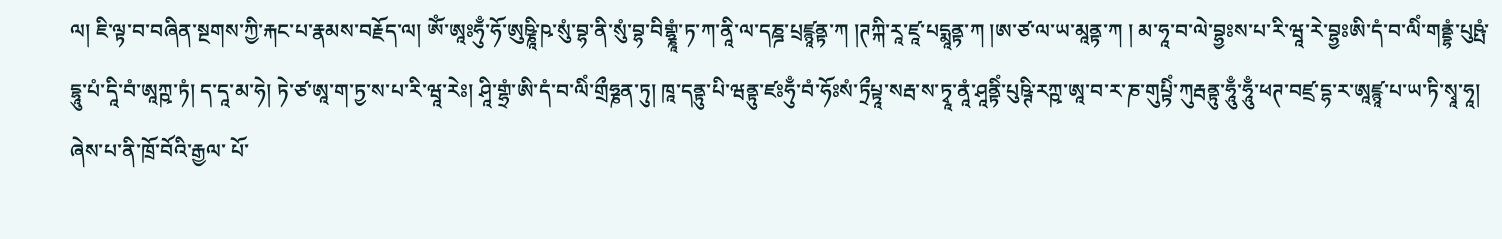ལ། ཇི་ལྟ་བ་བཞིན་སྔགས་ཀྱི་རྐང་པ་རྣམས་བརྗོད་ལ། ཨོཾ་ཨཱཿཧུྃ་ཧོ་ཨུཥྞཱི་ཥ་སུཾ་བྷ་ནི་སུཾ་བྷ་བིགྷྣཱཾ་ཏ་ཀ་ནཱི་ལ་དཎྜ་པྲཛྙཱནྟ་ཀ །ཊཀྐི་རཱ་ཛཱ་པདྨཱནྟ་ཀ །ཨ་ཙ་ལ་ཡ་མཱནྟ་ཀ ། མ་ཧཱ་བ་ལེ་བྷྱཿས་པ་རི་ཝཱ་རེ་བྷྱཿཨི་དཾ་བ་ལིཾ་གནྡྷཾ་པུཥྤཾ་དྷཱུ་པཾ་དཱི་བཾ་ཨཱཀྵ་ཏཾ། ད་དཱ་མ་ཧེ། ཏེ་ཙ་ཨཱ་ག་ཏྱ་ས་པ་རི་ཝཱ་རེཿ། ཤཱི་གྷྲཾ་ཨི་དཾ་བ་ལིཾ་གྲྀཧྞན་ཏུ། ཁཱ་དནྟུ་པི་ཝནྟུ་ཛཿཧུྃ་བཾ་ཧོཿསཾ་ཏྲྀཔྟཱ་སརྦ་ས་ཏྭཱ་ནཱཾ་ཤཱནྟིཾ་པུཥྚི་རཀྵ་ཨཱ་བ་ར་ཎ་གུཔྟིཾ་ཀུརྦནྟུ་ཧཱུྃ་ཧཱུྃ་ཕཊ་བཛྲ་དྷ་ར་ཨཱཛྙཱ་པ་ཡ་ཏི་སྭཱ་ཧཱ། ཞེས་པ་ནི་ཁྲོ་བོའི་རྒྱལ་ པོ་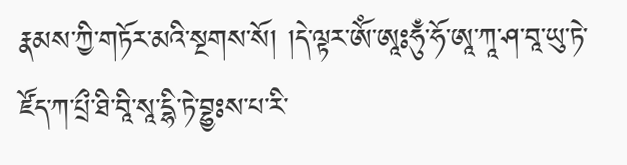རྣམས་ཀྱི་གཏོར་མའི་སྔགས་སོ། །དེ་ལྟར་ཨོཾ་ཨཱཿཧུྃ་ཧོ་ཨཱ་ཀཱ་ཤ་བཱ་ཡུ་ཏེ་ཛོད་ཀ་པྲྀ་ཐི་བཱི་སཱ་དྷི་ཏེ་བྷྱཿས་པ་རི་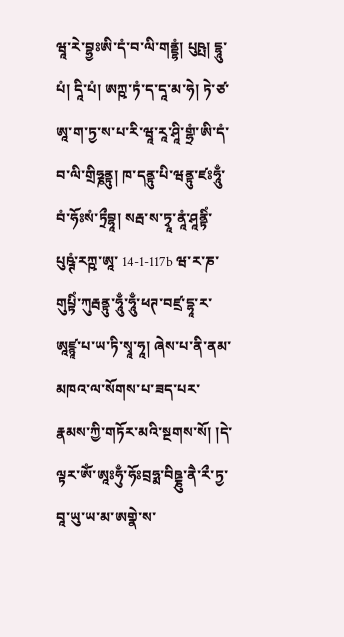ཝཱ་རེ་བྷྱཿཨི་དཾ་བ་ལི་གནྡྷཾ། པུཥྤ། དྷཱུ་པཾ། དཱི་པཾ། ཨཀྵ་ཏཾ་ད་དཱ་མ་ཧེ། ཏེ་ཙ་ཨཱ་ག་ཏྱ་ས་པ་རི་ཝཱ་རཱ་ཤཱི་གྷྲཾ་ཨི་དཾ་བ་ལི་གྲིཧྞནྟུ། ཁ་དནྟུ་པི་ཝནྟུ་ཛཿཧཱུྃ་བཾ་ཧོཿསཾ་ཏྲྀབྷཱ། སརྦ་ས་ཏྭཱ་ནཱཾ་ཤཱནྟིཾ་པུཥྚཾ་རཀྵ་ཨཱ་ 14-1-117b ཝ་ར་ཎ་གུཔྟིཾ་ཀུརྦནྟུ་ཧཱུྃ་ཧཱུྃ་ཕཊ་བཛྲ་དྷཱ་ར་ཨཱཛྙཱ་པ་ཡ་ཏི་སྭཱ་ཧཱ། ཞེས་པ་ནི་ནམ་མཁའ་ལ་སོགས་པ་ཟད་པར་རྣམས་ཀྱི་གཏོར་མའི་སྔགས་སོ། །དེ་ལྟར་ཨོཾ་ཨཱཿཧུྃ་ཧོཿབྲཧྨ་བིཋྞུ་ནཻ་རྀ་ཏྱ་བཱ་ཡུ་ཡ་མ་ཨགྣེ་ས་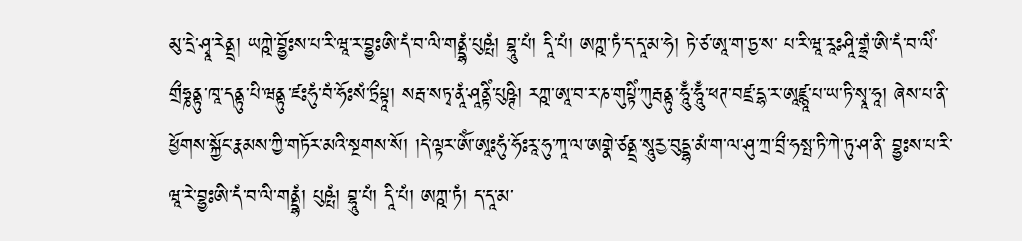མུ་དྲེ་ཤྭཱ་རེནྡྲ། ཡཀྵེ་བྷྱོཿས་པ་རི་ཝཱ་ར་བྷྱཿཨི་དཾ་བ་ལི་གནྡྷཾ་པུཥྤཾ། བྷཱུ་པཾ། དཱི་པཾ། ཨཀྵ་ཏཾ་ད་དཱ་མ་ཧེ། ཏེ་ཙ་ཨཱ་ག་ཏྱ་ས་ པ་རི་ཝཱ་རཱཿཤཱི་གྷྲཾ་ཨི་དཾ་བ་ལིཾ་གྲྀཧྞནྟུ་ཁཱ་དནྟུ་པི་ཝནྟུ་ཛཿཧུཾ་བཾ་ཧོཿསཾ་ཏྲྀཔྟཱ། སརྦ་སཏྭ་ནཱཾ་ཤཱནྟིཾ་པུཥྚི། རཀྵ་ཨཱ་བ་ར་ཎ་གུཔྟིཾ་ཀུརྦནྟུ་ཧཱུྃ་ཧཱུྃ་ཕཊ་བཛྲ་དྷ་ར་ཨཱཛྙཱ་པ་ཡ་ཏི་སྭཱ་ཧཱ། ཞེས་པ་ནི་ཕྱོགས་སྐྱོང་རྣམས་ཀྱི་གཏོར་མའི་སྔགས་སོ། །དེ་ལྟར་ཨོཾ་ཨཱཿཧུཾ་ཧོཿརཱ་ཧུ་ཀཱ་ལ་ཨགྣེ་ཙནྡྲ་སཱུརྱ་བུདྡྷ་མཾ་ག་ལ་ཤུ་ཀྲ་བྲྀ་ཧསྤ་ཏི་ཀེ་ཏུ་ཤ་ནི་ བྷྱཿས་པ་རི་ཝཱ་རེ་བྷྱཿཨི་དཾ་བ་ལི་གནྡྷཾ། པུཥྤཾ། བྷཱུ་པཾ། དཱི་པཾ། ཨཀྵ་ཏཾ། ད་དཱ་མ་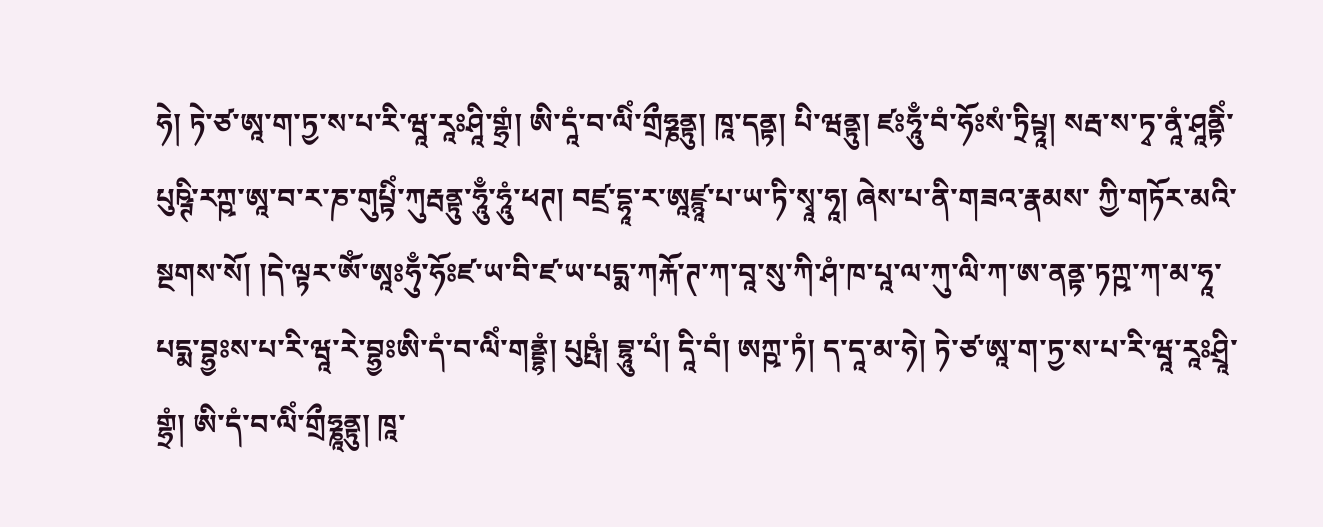ཧེ། ཏེ་ཙ་ཨཱ་ག་ཏྱ་ས་པ་རི་ཝཱ་རཱཿཤཱི་གྷྲཾ། ཨི་དཱཾ་བ་ལིཾ་གྲྀཧྞནྟུ། ཁཱ་དནྟ། པི་ཝནྟུ། ཛཿཧཱུྃ་བཾ་ཧོཿསཾ་ཏྲིཔྟཱ། སརྦ་ས་ཏྭ་ནཱཾ་ཤཱནྟིཾ་པུཥྚི་རཀྵ་ཨཱ་བ་ར་ཎ་གུཔྟིཾ་ཀུརྦནྟུ་ཧཱུྃ་ཧཱུཾ་ཕཊ། བཛྲ་དྷཱ་ར་ཨཱཛྙཱ་པ་ཡ་ཏི་སྭཱ་ཧཱ། ཞེས་པ་ནི་གཟའ་རྣམས་ ཀྱི་གཏོར་མའི་སྔགས་སོ། །དེ་ལྟར་ཨོཾ་ཨཱཿཧུྃ་ཧོཿཛ་ཡ་བི་ཛ་ཡ་པདྨ་ཀརྐོ་ཊ་ཀ་བཱ་སུ་ཀི་ཤཾ་ཁ་པཱ་ལ་ཀུ་ལི་ཀ་ཨ་ནནྟ་ཏཀྵ་ཀ་མ་ཧཱ་པདྨ་བྷྱཿས་པ་རི་ཝཱ་རེ་བྷྱཿཨི་དཾ་བ་ལིཾ་གནྡྷཾ། པུཥྤཾ། བྷཱུ་པཾ། དཱི་བཾ། ཨཀྵ་ཏཾ། ད་དཱ་མ་ཧེ། ཏེ་ཙ་ཨཱ་ག་ཏྱ་ས་པ་རི་ཝཱ་རཱཿཤྲཱི་གྷྲཾ། ཨི་དཾ་བ་ལིཾ་གྲྀཧྞཱནྟུ། ཁཱ་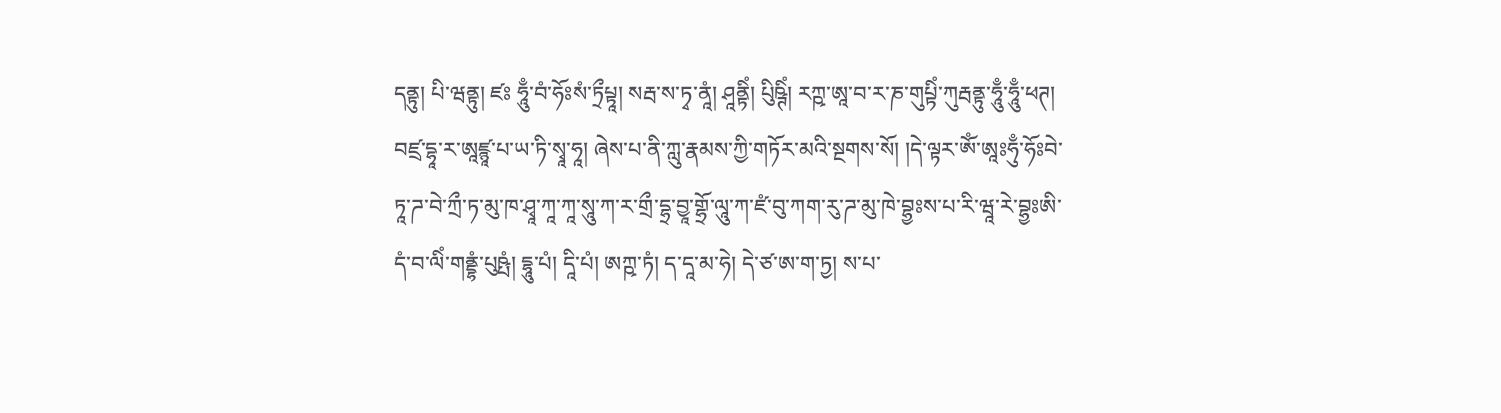དནྟུ། པི་ཝནྟུ། ཛཿ ཧཱུྃ་བཾ་ཧོཿསཾ་ཏྲྀཔྟཱ། སརྦ་ས་ཏྭ་ནཱཾ། ཤཱནྟིཾ། པིུཥྚིཾ། རཀྵ་ཨཱ་བ་ར་ཎ་གུཔྟིཾ་ཀུརྦནྟུ་ཧཱུྃ་ཧཱུྃ་ཕཊ། བཛྲ་དྷཱ་ར་ཨཱཛྙཱ་པ་ཡ་ཏི་སྭཱ་ཧཱ། ཞེས་པ་ནི་ཀླུ་རྣམས་ཀྱི་གཏོར་མའི་སྔགས་སོ། །དེ་ལྟར་ཨོཾ་ཨཱཿཧུྃ་ཧོཿབེ་ཏཱ་ཌ་བེ་ཀྲྀ་ཏ་མུ་ཁ་ཤྭཱ་ཀཱ་ཀཱ་སཱུ་ཀ་ར་གྲྀ་དྷྲ་བྱཱ་གྷྲོ་ལཱུ་ཀ་ཛཾ་བུ་ཀག་རུ་ཌ་མུ་ཁེ་བྷྱཿས་པ་རི་ཝཱ་རེ་བྷྱཿཨི་དཾ་བ་ལིཾ་གནྡྷཾ་པུཥྤཾ། དྷཱུ་པཾ། དཱི་པཾ། ཨཀྵ་ཏཾ། ད་དཱ་མ་ཧེ། དེ་ཙ་ཨ་ག་ཏྱ། ས་པ་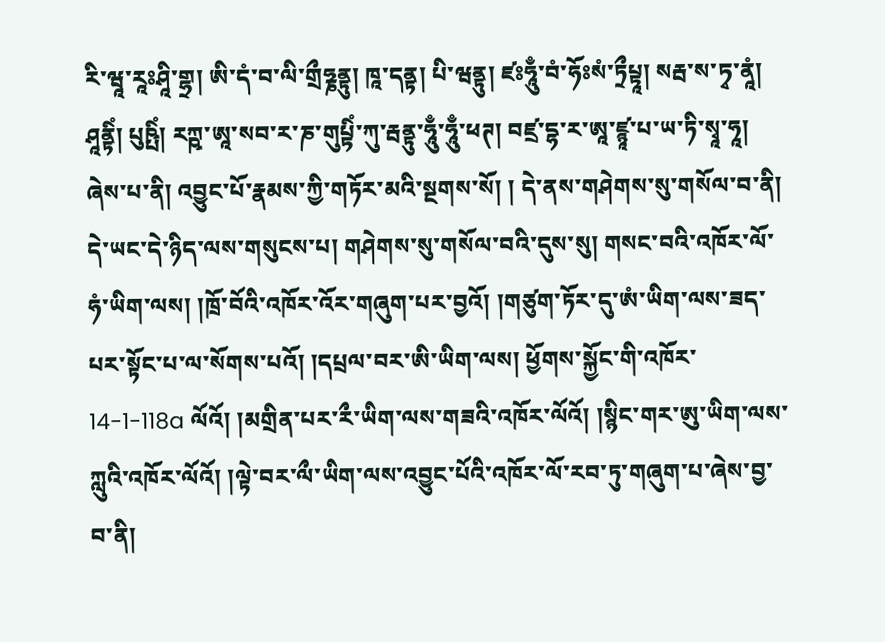རི་ཝཱ་རཱཿཤཱི་གྷྲ། ཨི་དཾ་བ་ལི་གྲྀཧྞནྟུ། ཁཱ་དནྟ། པི་ཝནྟུ། ཛཿཧཱུྃ་བཾ་ཧོཿསཾ་ཏྲྀཔྟཱ། སརྦ་ས་ཏྭ་ནཱཾ། ཤཱནྟིཾ། པུཥྤིཾ། རཀྵ་ཨཱ་སབ་ར་ཎ་གུཔྟིཾ་ཀུ་རྦནྟུ་ཧཱུྃ་ཧཱུྃ་ཕཊ། བཛྲ་དྷ་ར་ཨཱ་ཛྙཱ་པ་ཡ་ཏི་སྭཱ་ཧཱ། ཞེས་པ་ནི། འབྱུང་པོ་རྣམས་ཀྱི་གཏོར་མའི་སྔགས་སོ། ། དེ་ནས་གཤེགས་སུ་གསོལ་བ་ནི། དེ་ཡང་དེ་ཉིད་ལས་གསུངས་པ། གཤེགས་སུ་གསོལ་བའི་དུས་སུ། གསང་བའི་འཁོར་ལོ་ཧཾ་ཡིག་ལས། །ཁྲོ་བོའི་འཁོར་འོར་གཞུག་པར་བྱའོ། །གཙུག་ཏོར་དུ་ཨཾ་ཡིག་ལས་ཟད་པར་སྟོང་པ་ལ་སོགས་པའོ། །དཔྲལ་བར་ཨི་ཡིག་ལས། ཕྱོགས་སྐྱོང་གི་འཁོར་ 14-1-118a ལོའོ། །མགྲིན་པར་རྀ་ཡིག་ལས་གཟའི་འཁོར་ལོའོ། །སྙིང་གར་ཨུ་ཡིག་ལས་ཀླུའི་འཁོར་ལོའོ། །ལྟེ་བར་ལྀ་ཡིག་ལས་འབྱུང་པོའི་འཁོར་ལོ་རབ་ཏུ་གཞུག་པ་ཞེས་བྱ་བ་ནི།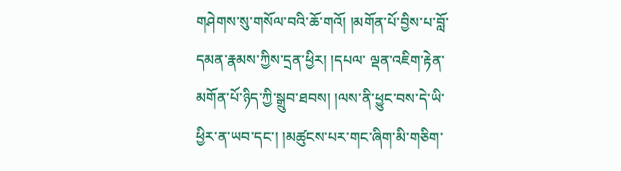གཤེགས་སུ་གསོལ་བའི་ཆོ་གའོ། །མགོན་པོ་བྱིས་པ་བློ་དམན་རྣམས་ཀྱིས་དྲན་ཕྱིར། །དཔལ་ ལྡན་འཇིག་རྟེན་མགོན་པོ་ཉིད་ཀྱི་སྒྲུབ་ཐབས། །ལས་ནི་ཕྱུང་བས་དེ་ཡི་ཕྱིར་ན་ཡབ་དང་། །མཚུངས་པར་གང་ཞིག་མི་གཅིག་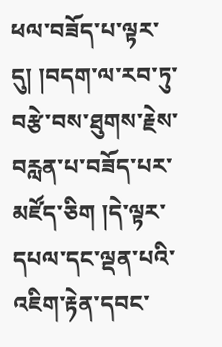ཕལ་བཟོད་པ་ལྟར་དུ། །བདག་ལ་རབ་ཏུ་བརྩེ་བས་ཐུགས་རྗེས་བརླན་པ་བཟོད་པར་མཛོད་ཅིག །དེ་ལྟར་དཔལ་དང་ལྡན་པའི་འཇིག་རྟེན་དབང་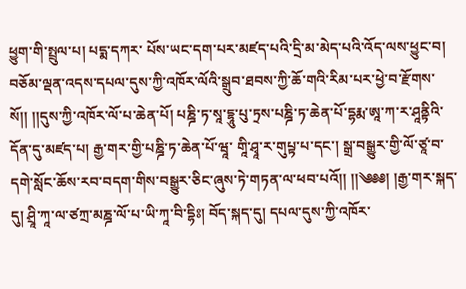ཕྱུག་གི་སྤྲུལ་པ། པདྨ་དཀར་ པོས་ཡང་དག་པར་མཛད་པའི་དྲི་མ་མེད་པའི་འོད་ལས་ཕྱུང་བ། བཅོམ་ལྡན་འདས་དཔལ་དུས་ཀྱི་འཁོར་ལོའི་སྒྲུབ་ཐབས་ཀྱི་ཆོ་གའི་རིམ་པར་ཕྱེ་བ་རྫོགས་སོ།། །།དུས་ཀྱི་འཁོར་ལོ་པ་ཆེན་པོ། པཎྜི་ཏ་སཱ་དྷཱུ་པུ་ཏྲས་པཎྜི་ཏ་ཆེན་པོ་དྷརྨ་ཨཱ་ཀ་ར་ཤཱནྟིའི་དོན་དུ་མཛད་པ། རྒྱ་གར་གྱི་པཎྜི་ཏ་ཆེན་པོ་ཝཱ་ གཱི་ཤྭཱ་ར་གུཔྟ་པ་དང་། སྒྲ་བསྒྱུར་གྱི་ལོ་ཙཱ་བ་དགེ་སློང་ཆོས་རབ་བདག་གིས་བསྒྱུར་ཅིང་ཞུས་ཏེ་གཏན་ལ་ཕབ་པའོ།། །།༄༅༅། །རྒྱ་གར་སྐད་དུ། ཤྲཱི་ཀཱ་ལ་ཙཀྲ་མཎྜ་ལོ་པ་ཡི་ཀཱ་བི་དྷིཿ། བོད་སྐད་དུ། དཔལ་དུས་ཀྱི་འཁོར་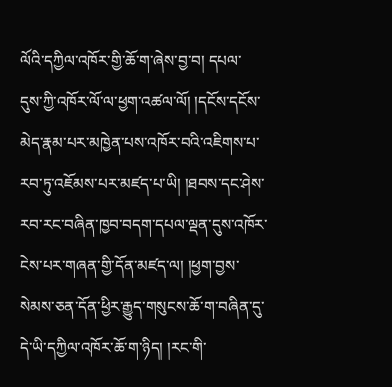ལོའི་དཀྱིལ་འཁོར་གྱི་ཆོ་ག་ཞེས་བྱ་བ། དཔལ་ དུས་ཀྱི་འཁོར་ལོ་ལ་ཕྱག་འཚལ་ལོ། །དངོས་དངོས་མེད་རྣམ་པར་མཁྱེན་པས་འཁོར་བའི་འཇིགས་པ་རབ་ཏུ་འཇོམས་པར་མཛད་པ་ཡི། །ཐབས་དང་ཤེས་རབ་རང་བཞིན་ཁྱབ་བདག་དཔལ་ལྡན་དུས་འཁོར་ངེས་པར་གཞན་གྱི་དོན་མཛད་ལ། །ཕྱག་བྱས་སེམས་ཅན་དོན་ཕྱིར་རྒྱུད་གསུངས་ཆོ་ག་བཞིན་དུ་ དེ་ཡི་དཀྱིལ་འཁོར་ཆོ་ག་ཉིད། །རང་གི་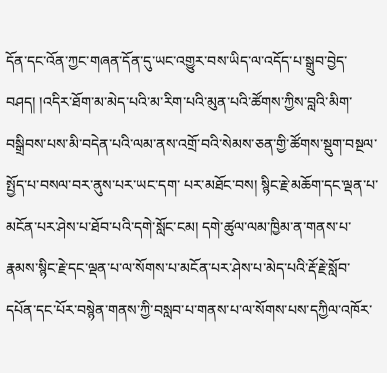དོན་དང་འོན་ཀྱང་གཞན་དོན་དུ་ཡང་འགྱུར་བས་ཡིད་ལ་འདོད་པ་སྒྲུབ་བྱེད་བཤད། །འདིར་ཐོག་མ་མེད་པའི་མ་རིག་པའི་མུན་པའི་ཚོགས་ཀྱིས་བླའི་མིག་བསྒྲིབས་པས་མི་བདེན་པའི་ལམ་ནས་འགྲོ་བའི་སེམས་ཅན་གྱི་ཚོགས་སྡུག་བསྔལ་སྤྱོད་པ་བསལ་བར་ནུས་པར་ཡང་དག་ པར་མཐོང་བས། སྙིང་རྗེ་མཆོག་དང་ལྡན་པ་མངོན་པར་ཤེས་པ་ཐོབ་པའི་དགེ་སློང་ངམ། དགེ་ཚུལ་ལམ་ཁྱིམ་ན་གནས་པ་རྣམས་སྙིང་རྗེ་དང་ལྡན་པ་ལ་སོགས་པ་མངོན་པར་ཤེས་པ་མེད་པའི་རྡོ་རྗེ་སློབ་དཔོན་དང་པོར་བསྙེན་གནས་ཀྱི་བསླབ་པ་གནས་པ་ལ་སོགས་པས་དཀྱིལ་འཁོར་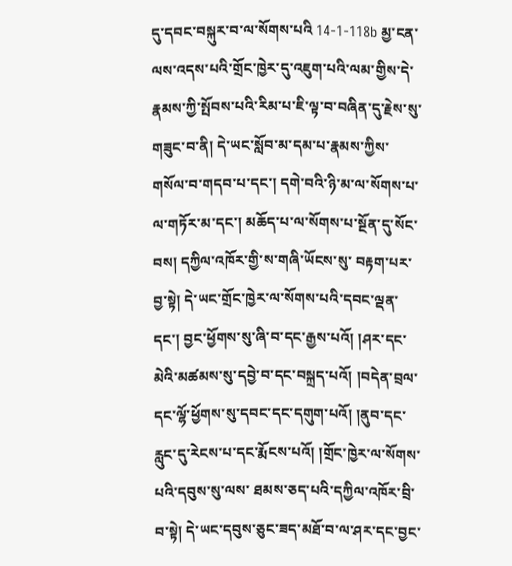དུ་དབང་བསྐུར་བ་ལ་སོགས་པའི 14-1-118b མྱ་ངན་ལས་འདས་པའི་གྲོང་ཁྱེར་དུ་འཇུག་པའི་ལམ་གྱིས་དེ་རྣམས་ཀྱི་སྤོབས་པའི་རིམ་པ་ཇི་ལྟ་བ་བཞིན་དུ་རྗེས་སུ་གཟུང་བ་ནི། དེ་ཡང་སློབ་མ་དམ་པ་རྣམས་ཀྱིས་གསོལ་བ་གདབ་པ་དང་། དགེ་བའི་ཉི་མ་ལ་སོགས་པ་ལ་གཏོར་མ་དང་། མཆོད་པ་ལ་སོགས་པ་སྔོན་དུ་སོང་བས། དཀྱིལ་འཁོར་གྱི་ས་གཞི་ཡོངས་སུ་ བརྟག་པར་བྱ་སྟེ། དེ་ཡང་གྲོང་ཁྱེར་ལ་སོགས་པའི་དབང་ལྡན་དང་། བྱང་ཕྱོགས་སུ་ཞི་བ་དང་རྒྱས་པའོ། །ཤར་དང་མེའི་མཚམས་སུ་དབྱེ་བ་དང་བསྐྲད་པའོ། །བདེན་བྲལ་དང་ལྷོ་ཕྱོགས་སུ་དབང་དང་དགུག་པའོ། །ནུབ་དང་རླུང་དུ་རེངས་པ་དང་རྨོངས་པའོ། །གྲོང་ཁྱེར་ལ་སོགས་པའི་དབུས་སུ་ལས་ ཐམས་ཅད་པའི་དཀྱིལ་འཁོར་བྲི་བ་སྟེ། དེ་ཡང་དབུས་ཅུང་ཟད་མཐོ་བ་ལ་ཤར་དང་བྱང་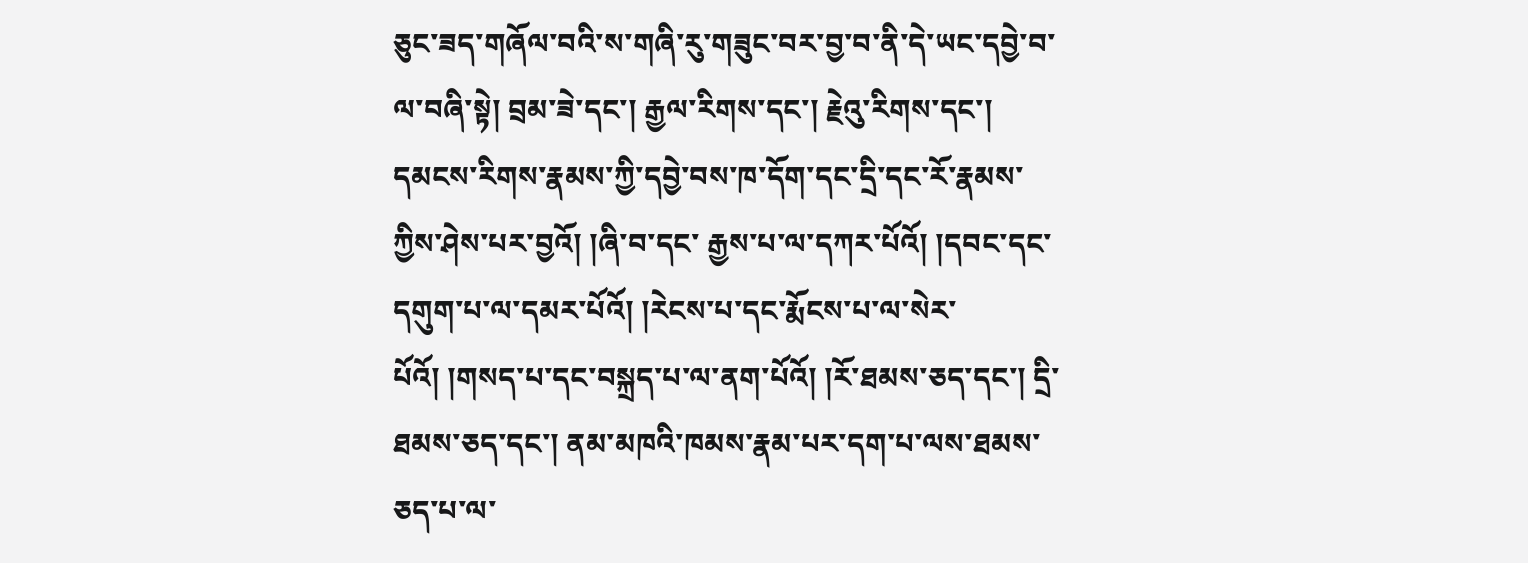ཅུང་ཟད་གཞོལ་བའི་ས་གཞི་རུ་གཟུང་བར་བྱ་བ་ནི་དེ་ཡང་དབྱེ་བ་ལ་བཞི་སྟེ། བྲམ་ཟེ་དང་། རྒྱལ་རིགས་དང་། རྗེའུ་རིགས་དང་། དམངས་རིགས་རྣམས་ཀྱི་དབྱེ་བས་ཁ་དོག་དང་དྲི་དང་རོ་རྣམས་ཀྱིས་ཤེས་པར་བྱའོ། །ཞི་བ་དང་ རྒྱས་པ་ལ་དཀར་པོའོ། །དབང་དང་དགུག་པ་ལ་དམར་པོའོ། །རེངས་པ་དང་རྨོངས་པ་ལ་སེར་པོའོ། །གསད་པ་དང་བསྐྲད་པ་ལ་ནག་པོའོ། །རོ་ཐམས་ཅད་དང་། དྲི་ཐམས་ཅད་དང་། ནམ་མཁའི་ཁམས་རྣམ་པར་དག་པ་ལས་ཐམས་ཅད་པ་ལ་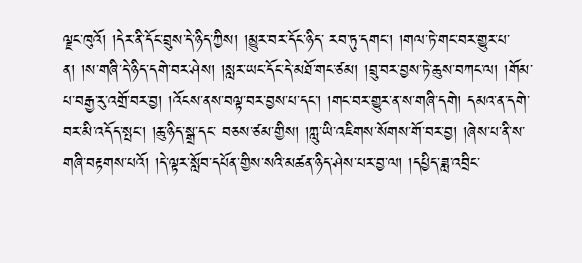ལྗང་ཁུའོ། །དེར་ནི་དོང་བྲུས་དེ་ཉིད་ཀྱིས། །མྱུར་བར་དོང་ཉིད་ རབ་ཏུ་དགང་། །གལ་ཏེ་གང་བར་གྱུར་པ་ན། །ས་གཞི་དེ་ཉིད་དགེ་བར་ཤེས། །སླར་ཡང་དོང་དེ་མཐོ་གང་ཙམ། །བྲུ་བར་བྱས་ཏེ་ཆུས་བཀང་ལ། །གོམ་པ་བརྒྱ་རུ་འགྲོ་བར་བྱ། །འོངས་ནས་བལྟ་བར་བྱས་པ་དང་། །གང་བར་གྱུར་ན་ས་གཞི་དགེ། དམའ་ན་དགེ་བར་མི་འདོད་སྤང་། །ཆུ་ཉིད་སྒྲ་དང་ བཅས་ཙམ་གྱིས། །ཀླུ་ཡི་འཇིགས་སོགས་གོ་བར་བྱ། །ཞེས་པ་ནི་ས་གཞི་བརྟགས་པའོ། །དེ་ལྟར་སློབ་དཔོན་གྱིས་སའི་མཚན་ཉིད་ཤེས་པར་བྱ་ལ། །དཔྱིད་ཟླ་འབྲིང་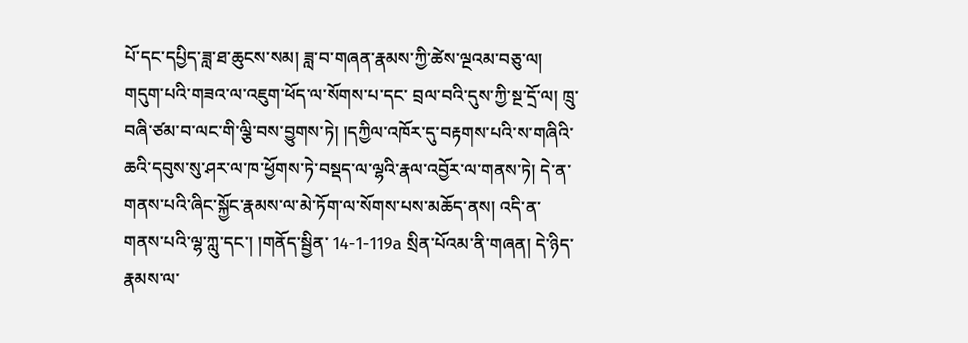པོ་དང་དཔྱིད་ཟླ་ཐ་ཆུངས་སམ། ཟླ་བ་གཞན་རྣམས་ཀྱི་ཚེས་ལྔའམ་བཅུ་ལ། གདུག་པའི་གཟའ་ལ་འཇུག་ཕོད་ལ་སོགས་པ་དང་ བྲལ་བའི་དུས་ཀྱི་སྔ་དྲོ་ལ། ཁྲུ་བཞི་ཙམ་བ་ལང་གི་ལྕི་བས་བྱུགས་ཏེ། །དཀྱིལ་འཁོར་དུ་བརྟགས་པའི་ས་གཞིའི་ཆའི་དབུས་སུ་ཤར་ལ་ཁ་ཕྱོགས་ཏེ་བསྡད་ལ་ལྷའི་རྣལ་འབྱོར་ལ་གནས་ཏེ། དེ་ན་གནས་པའི་ཞིང་སྐྱོང་རྣམས་ལ་མེ་ཏོག་ལ་སོགས་པས་མཆོད་ནས། འདི་ན་གནས་པའི་ལྷ་ཀླུ་དང་། །གནོད་སྦྱིན་ 14-1-119a སྲིན་པོའམ་ནི་གཞན། དེ་ཉིད་རྣམས་ལ་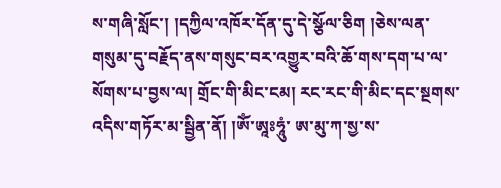ས་གཞི་སློང་། །དཀྱིལ་འཁོར་དོན་དུ་དེ་སྩོལ་ཅིག །ཅེས་ལན་གསུམ་དུ་བརྗོད་ནས་གསུང་བར་འགྱུར་བའི་ཆོ་གས་དག་པ་ལ་སོགས་པ་བྱས་ལ། གྲོང་གི་མིང་ངམ། རང་རང་གི་མིང་དང་སྔགས་འདིས་གཏོར་མ་སྦྱིན་ནོ། །ཨོཾ་ཨཱཿཧཱུཾ་ ཨ་མུ་ཀ་སྱ་ས་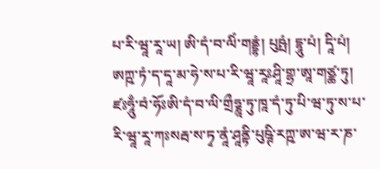པ་རི་ཝཱ་རཱ་ཡ། ཨི་དཾ་བ་ལིཾ་གནྡྷཾ། པུཥྤཾ། དྷཱུ་པཾ། དཱི་པཾ། ཨཀྵ་ཏཾ་ད་དཱ་མ་ཧེ་ས་པ་རི་ཝཱ་རཱཿཤཱི་གྷྲ་ཨཱ་གཙྪ་ཏུ། ཛཿཧཱུྃ་བཾ་ཧོཿཨི་དཾ་བ་ལི་གྲྀཧྞཱ་ཏུ་ཁཱ་དཾ་ཏུ་པི་ཝ་ཏུ་ས་པ་རི་ཝཱ་རཱ་ཀཿསརྦ་ས་ཏྭ་ནཱཾ་ཤཱནྟི་པུཥྚི་རཀྵ་ཨ་ཝ་ར་ཎ་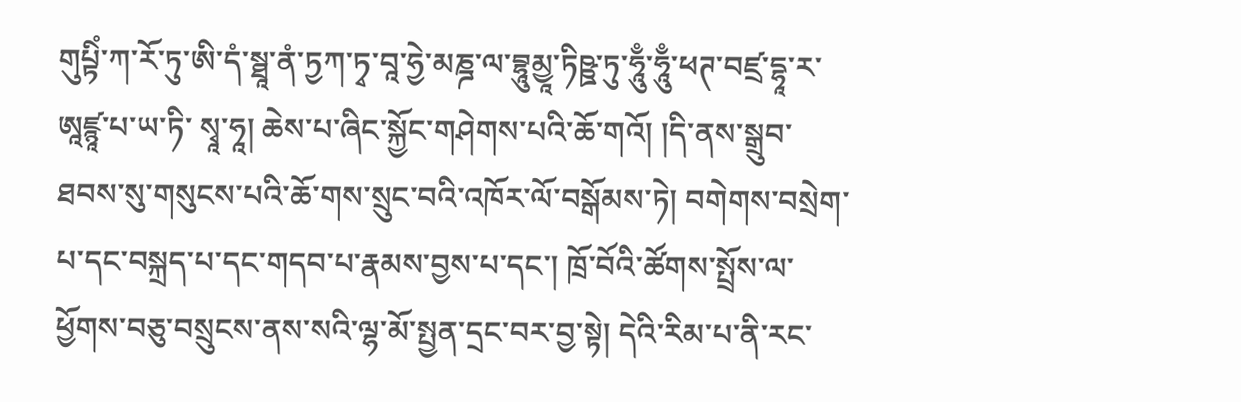གུཔྟིཾ་ཀ་རོ་ཏུ་ཨི་དཾ་སྠཱ་ནཾ་ཏྱཀ་ཏྭ་བཱ་ཧྱེ་མཎྜ་ལ་བྷཱུམྱཱ་ཏིཥྛ་ཏུ་ཧཱུྃ་ཧཱུྃ་ཕཊ་བཛྲ་དྷཱ་ར་ཨཱཛྙཱ་པ་ཡ་ཏི་ སྭཱ་ཧཱ། ཆེས་པ་ཞིང་སྐྱོང་གཤེགས་པའི་ཆོ་གའོ། །དི་ནས་སྒྲུབ་ཐབས་སུ་གསུངས་པའི་ཆོ་གས་སྲུང་བའི་འཁོར་ལོ་བསྒོམས་ཏེ། བགེགས་བསྲེག་པ་དང་བསྐྲད་པ་དང་གདབ་པ་རྣམས་བྱས་པ་དང་། ཁྲོ་བོའི་ཚོགས་སྤྲོས་ལ་ཕྱོགས་བཅུ་བསྲུངས་ནས་སའི་ལྷ་མོ་སྤྱན་དྲང་བར་བྱ་སྟེ། དེའི་རིམ་པ་ནི་རང་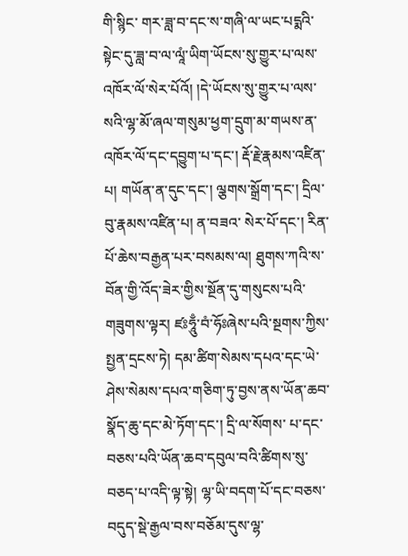གི་སྙིང་ གར་ཟླ་བ་དང་ས་གཞི་ལ་ཡང་པདྨའི་སྟེང་དུ་ཟླ་བ་ལ་ལཱཾ་ཡིག་ཡོངས་སུ་གྱུར་པ་ལས་འཁོར་ལོ་སེར་པོའོ། །དེ་ཡོངས་སུ་གྱུར་པ་ལས་སའི་ལྷ་མོ་ཞལ་གསུམ་ཕྱག་དྲུག་མ་གཡས་ན་འཁོར་ལོ་དང་དབྱུག་པ་དང་། རྡོ་རྗེ་རྣམས་འཛིན་པ། གཡོན་ན་དུང་དང་། ལྕགས་སྒྲོག་དང་། དྲིལ་བུ་རྣམས་འཛིན་པ། ན་བཟའ་ སེར་པོ་དང་། རིན་པོ་ཆེས་བརྒྱན་པར་བསམས་ལ། ཐུགས་ཀའི་ས་བོན་གྱི་འོད་ཟེར་གྱིས་སྔོན་དུ་གསུངས་པའི་གཟུགས་ལྟར། ཛཿཧཱུྃ་བཾ་ཧོཿཞེས་པའི་སྔགས་ཀྱིས་སྤྱན་དྲངས་ཏེ། དམ་ཚིག་སེམས་དཔའ་དང་ཡེ་ཤེས་སེམས་དཔའ་གཅིག་ཏུ་བྱས་ནས་ཡོན་ཆབ་སྣོད་ཆུ་དང་མེ་ཏོག་དང་། དྲི་ལ་སོགས་ པ་དང་བཅས་པའི་ཡོན་ཆབ་དབུལ་བའི་ཚིགས་སུ་བཅད་པ་འདི་ལྟ་སྟེ། ལྷ་ཡི་བདག་པོ་དང་བཅས་བདུད་སྡེ་རྒྱལ་བས་བཅོམ་དུས་ལྷ་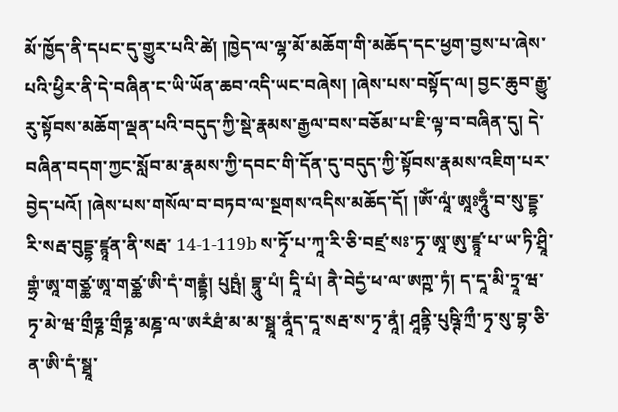མོ་ཁྱོད་ནི་དཔང་དུ་གྱུར་པའི་ཚེ། །ཁྱེད་ལ་ལྷ་མོ་མཆོག་གི་མཆོད་དང་ཕྱག་བྱས་པ་ཞེས་པའི་ཕྱིར་ནི་དེ་བཞིན་ང་ཡི་ཡོན་ཆབ་འདི་ཡང་བཞེས། །ཞེས་པས་བསྟོད་ལ། བྱང་ཆུབ་རྒྱུ་རུ་སྟོབས་མཆོག་ལྡན་པའི་བདུད་ཀྱི་སྡེ་རྣམས་རྒྱལ་བས་བཅོམ་པ་ཇི་ལྟ་བ་བཞིན་དུ། དེ་བཞིན་བདག་ཀྱང་སློབ་མ་རྣམས་ཀྱི་དབང་གི་དོན་དུ་བདུད་ཀྱི་སྟོབས་རྣམས་འཇིག་པར་བྱེད་པའོ། །ཞེས་པས་གསོལ་བ་བཏབ་ལ་སྔགས་འདིས་མཆོད་དོ། །ཨོཾ་ལཱཾ་ཨཱཿཧཱུྃ་བ་སུ་དྡྷ་རི་སརྦ་བུདྡྷ་ཛྙཱན་ནི་སརྦ་ 14-1-119b ས་ཏྭོ་པ་ཀཱ་རི་ཅི་བཛྲ་སཿ་ཏྭ་ཨཱ་ཨུ་ཛྙཱ་པ་ཡ་ཏི་ཤྲཱི་གྷྲཾ་ཨཱ་གཙྪ་ཨཱ་གཙྪ་ཨི་དཾ་གནྡྷཾ། པུཥྤཾ། བྷཱུ་པཾ། དཱི་པཾ། ནཻ་བེདྱཾ་ཕ་ལ་ཨཀྵ་ཏཾ། ད་དཱ་མི་ཏྲཱ་ཝ་ཏྭ་མེ་ཝ་གྲྀཧྞ་གྲྀཧྞ་མཎྜ་ལ་ཨརཾཐཾ་མ་མ་སྠཱ་ནཱཾད་དཱ་སརྦ་ས་ཏྭ་ནཱཾ། ཤཱནྟི་པུཥྚི་ཀྲྀ་ཏྭ་སུ་བྷ་ཅི་ན་ཨི་དཾ་སྠཱ་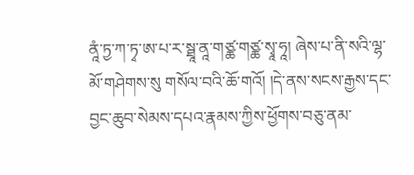ནཱཾ་ཏྱ་ཀ་ཏྭ་ཨ་པ་ར་སྠཱ་ནཱ་གཙྪ་གཙྪ་སྭཱ་ཧཱ། ཞེས་པ་ནི་སའི་ལྷ་མོ་གཤེགས་སུ གསོལ་བའི་ཆོ་གའོ། །དེ་ནས་སངས་རྒྱས་དང་བྱང་ཆུབ་སེམས་དཔའ་རྣམས་ཀྱིས་ཕྱོགས་བཅུ་ནམ་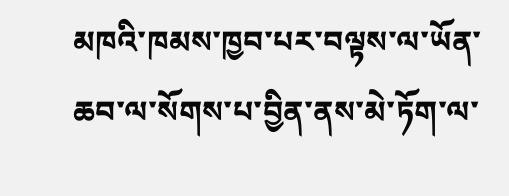མཁའི་ཁམས་ཁྱབ་པར་བལྟས་ལ་ཡོན་ཆབ་ལ་སོགས་པ་བྱིན་ནས་མེ་ཏོག་ལ་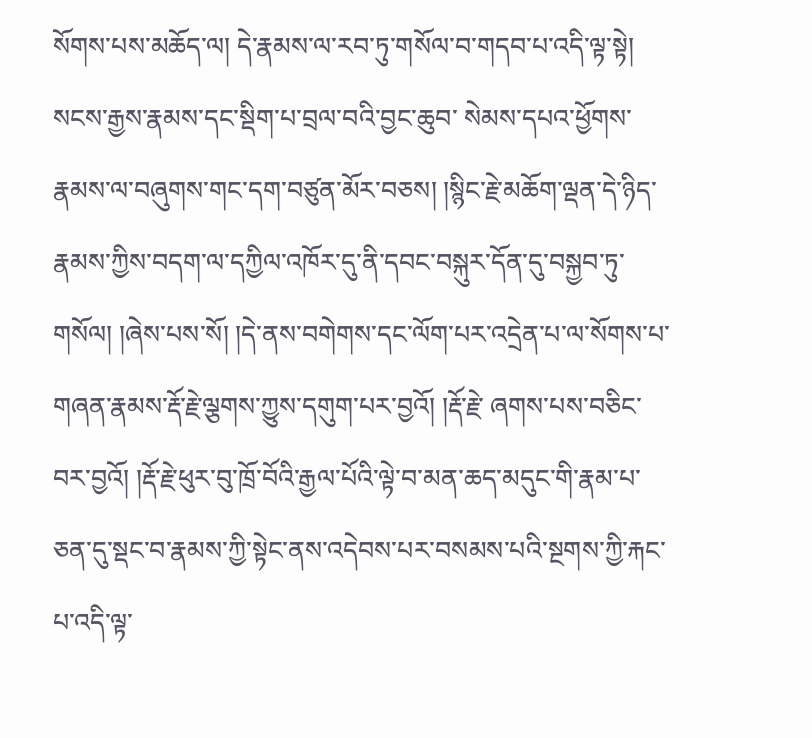སོགས་པས་མཆོད་ལ། དེ་རྣམས་ལ་རབ་ཏུ་གསོལ་བ་གདབ་པ་འདི་ལྟ་སྟེ། སངས་རྒྱས་རྣམས་དང་སྡིག་པ་བྲལ་བའི་བྱང་ཆུབ་ སེམས་དཔའ་ཕྱོགས་རྣམས་ལ་བཞུགས་གང་དག་བཙུན་མོར་བཅས། །སྙིང་རྗེ་མཆོག་ལྡན་དེ་ཉིད་རྣམས་ཀྱིས་བདག་ལ་དཀྱིལ་འཁོར་དུ་ནི་དབང་བསྐུར་དོན་དུ་བསྐྱབ་ཏུ་གསོལ། །ཞེས་པས་སོ། །དེ་ནས་བགེགས་དང་ལོག་པར་འདྲེན་པ་ལ་སོགས་པ་གཞན་རྣམས་རྡོ་རྗེ་ལྕགས་ཀྱུས་དགུག་པར་བྱའོ། །རྡོ་རྗེ་ ཞགས་པས་བཅིང་བར་བྱའོ། །རྡོ་རྗེ་ཕུར་བུ་ཁྲོ་བོའི་རྒྱལ་པོའི་ལྟེ་བ་མན་ཆད་མདུང་གི་རྣམ་པ་ཅན་དུ་སྡང་བ་རྣམས་ཀྱི་སྟེང་ནས་འདེབས་པར་བསམས་པའི་སྔགས་ཀྱི་རྐང་པ་འདི་ལྟ་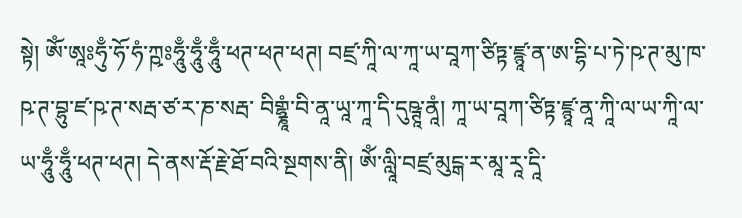སྟེ། ཨོཾ་ཨཱཿཧུྃ་ཧོ་ཧཾ་ཀྵཿཧཱུྃ་ཧཱུྃ་ཧཱུྃ་ཕཊ་ཕཊ་ཕཊ། བཛྲ་ཀཱི་ལ་ཀཱ་ཡ་བཱཀ་ཙིཏྟ་ཛྙཱ་ན་ཨ་དྷི་པ་ཏེ་ཥ་ཊ་མུ་ཁ་ཥ་ཊ་བྷུ་ཛ་ཥ་ཊ་སརྦ་ཙ་ར་ཎ་སརྦ་ བིགྷྣཱཾ་བི་ནཱ་ཡཱ་ཀཱ་དི་དུཥྚཱ་ནཱཾ། ཀཱ་ཡ་བཱཀ་ཙིཏྟ་ཛྙཱ་ནཱ་ཀཱི་ལ་ཡ་ཀཱི་ལ་ཡ་ཧཱུྃ་ཧཱུྃ་ཕཊ་ཕཊ། དེ་ནས་རྡོ་རྗེ་ཐོ་བའི་སྔགས་ནི། ཨོཾ་ལླཱི་བཛྲ་མུངྒ་ར་མཱ་རཱ་དཱི་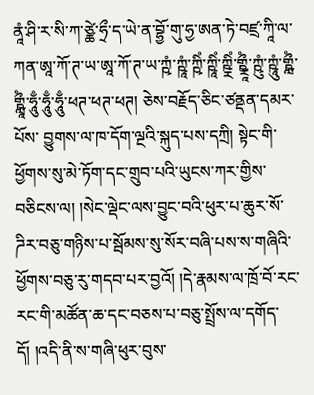ནཱཾ་ཤི་ར་སི་ཀ་ཙྪེ་ཧྲྀ་ད་ཡེ་ན་བྷྱོ་གུ་ཧྱ་ཨན་ཏེ་བཛྲ་ཀཱི་ལ་ཀན་ཨཱ་ཀོ་ཊ་ཡ་ཨཱ་ཀོ་ཊ་ཡ་ཀྵཾ་ཀྵཱཾ་ཀྵིཾ་ཀྵཱིཾ་ཀྵྼིཾ་གྵྼཱྀཾ་ཀྵུཾ་ཀྵཱུཾ་གྵླྀཾ་གྵླཱྀཾ་ཧཱུྃ་ཧཱུྃ་ཧཱུྃ་ཕཊ་ཕཊ་ཕཊ། ཅེས་བརྗོད་ཅིང་ཙནྡན་དམར་པོས་ བྱུགས་ལ་ཁ་དོག་ལྔའི་སྐུད་པས་དཀྲི། སྟེང་གི་ཕྱོགས་སུ་མེ་ཏོག་དང་གྲུབ་པའི་ཡུངས་ཀར་གྱིས་བཅིངས་ལ། །སེང་ལྡེང་ལས་བྱུང་བའི་ཕུར་པ་ཆུར་སོ་ཌིར་བཅུ་གཉིས་པ་སྦོམས་སུ་སོར་བཞི་པས་ས་གཞིའི་ཕྱོགས་བཅུ་རུ་གདབ་པར་བྱའོ། །དེ་རྣམས་ལ་ཁྲོ་བོ་རང་རང་གི་མཚོན་ཆ་དང་བཅས་པ་བཅུ་སྤྲོས་ལ་དགོད་ དོ། །འདི་ནི་ས་གཞི་ཕུར་བུས་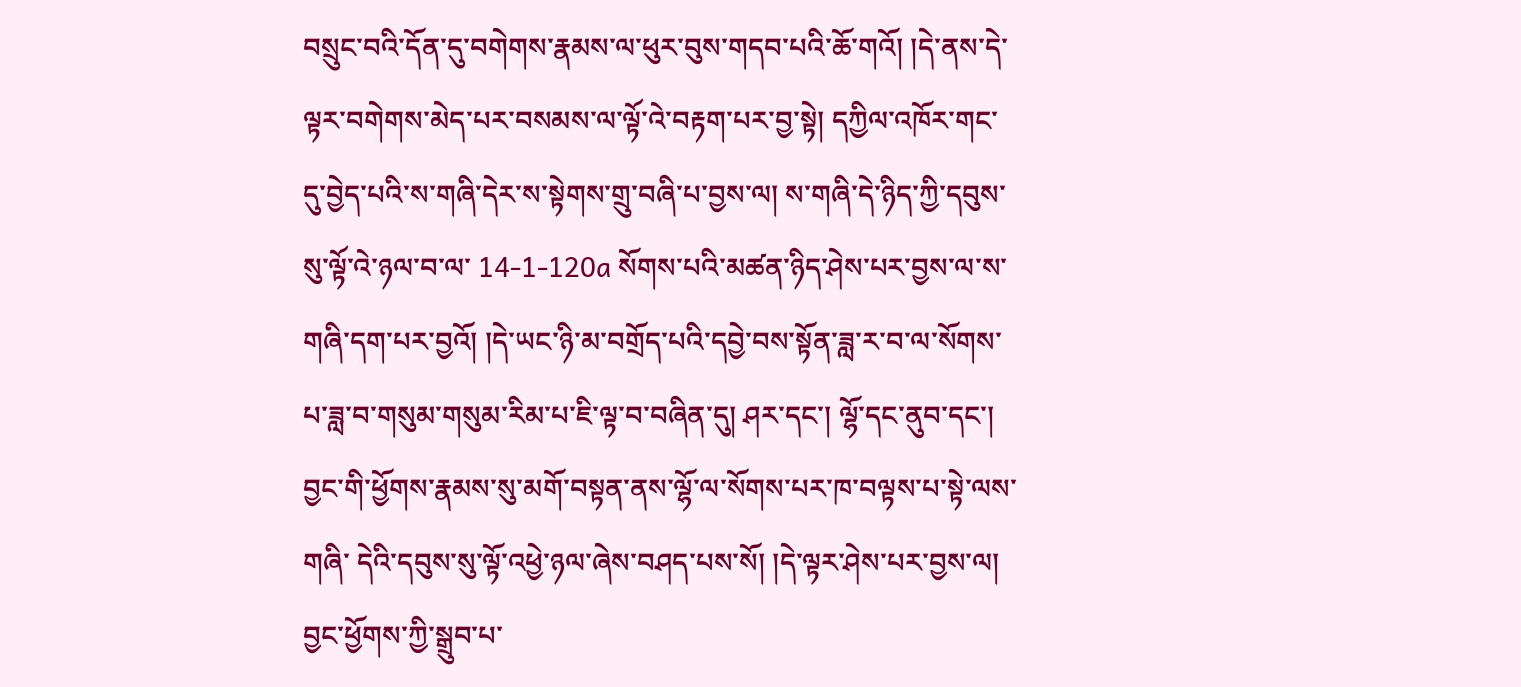བསྲུང་བའི་དོན་དུ་བགེགས་རྣམས་ལ་ཕུར་བུས་གདབ་པའི་ཆོ་གའོ། །དེ་ནས་དེ་ལྟར་བགེགས་མེད་པར་བསམས་ལ་ལྟོ་འེ་བརྟག་པར་བྱ་སྟེ། དཀྱིལ་འཁོར་གང་དུ་བྱེད་པའི་ས་གཞི་དེར་ས་སྟེགས་གྲུ་བཞི་པ་བྱས་ལ། ས་གཞི་དེ་ཉིད་ཀྱི་དབུས་སུ་ལྟོ་འེ་ཉལ་བ་ལ་ 14-1-120a སོགས་པའི་མཚན་ཉིད་ཤེས་པར་བྱས་ལ་ས་གཞི་དག་པར་བྱའོ། །དེ་ཡང་ཉི་མ་བགྲོད་པའི་དབྱེ་བས་སྟོན་ཟླ་ར་བ་ལ་སོགས་པ་ཟླ་བ་གསུམ་གསུམ་རིམ་པ་ཇི་ལྟ་བ་བཞིན་དུ། ཤར་དང་། ལྷོ་དང་ནུབ་དང་། བྱང་གི་ཕྱོགས་རྣམས་སུ་མགོ་བསྟན་ནས་ལྷོ་ལ་སོགས་པར་ཁ་བལྟས་པ་སྟེ་ལས་གཞི་ དེའི་དབུས་སུ་ལྟོ་འཕྱེ་ཉལ་ཞེས་བཤད་པས་སོ། །དེ་ལྟར་ཤེས་པར་བྱས་ལ། བྱང་ཕྱོགས་ཀྱི་སྒྲུབ་པ་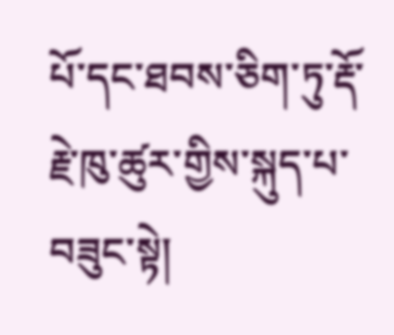པོ་དང་ཐབས་ཅིག་ཏུ་རྡོ་རྗེ་ཁུ་ཚུར་གྱིས་སྐུད་པ་བཟུང་སྟེ།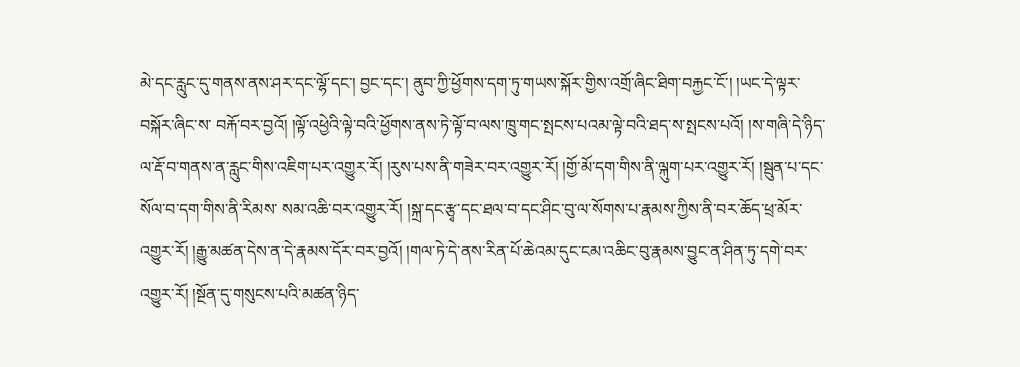མེ་དང་རླུང་དུ་གནས་ནས་ཤར་དང་ལྷོ་དང་། བྱང་དང་། ནུབ་ཀྱི་ཕྱོགས་དག་ཏུ་གཡས་སྐོར་གྱིས་འགྲོ་ཞིང་ཐིག་བརྐྱང་ངོ་། །ཡང་དེ་ལྟར་བསྐོར་ཞིང་ས་ བརྐོ་བར་བྱའོ། །ལྟོ་འཕྱེའི་ལྟེ་བའི་ཕྱོགས་ནས་ཏེ་ལྟོ་བ་ལས་ཁྲུ་གང་སྤངས་པའམ་ལྟེ་བའི་ཐད་ས་སྤངས་པའོ། །ས་གཞི་དེ་ཉིད་ལ་རྡོ་བ་གནས་ན་རླུང་གིས་འཇིག་པར་འགྱུར་རོ། །རུས་པས་ནི་གཟེར་བར་འགྱུར་རོ། །གྱོ་མོ་དག་གིས་ནི་ལྐུག་པར་འགྱུར་རོ། །སྦུན་པ་དང་སོལ་བ་དག་གིས་ནི་རིམས་ སམ་འཆི་བར་འགྱུར་རོ། །སྐྲ་དང་རྩྭ་དང་ཐལ་བ་དང་ཤིང་བུ་ལ་སོགས་པ་རྣམས་ཀྱིས་ནི་བར་ཆོད་ཕྲ་མོར་འགྱུར་རོ། །རྒྱུ་མཚན་དེས་ན་དེ་རྣམས་དོར་བར་བྱའོ། །གལ་ཏེ་དེ་ནས་རིན་པོ་ཆེའམ་དུང་ངམ་འཆིང་བུ་རྣམས་བྱུང་ན་ཤིན་ཏུ་དགེ་བར་འགྱུར་རོ། །སྔོན་དུ་གསུངས་པའི་མཚན་ཉིད་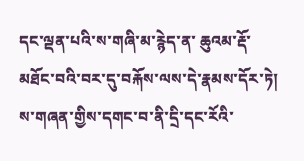དང་ལྡན་པའི་ས་གཞི་མ་རྙེད་ན་ ཆུའམ་རྡོ་མཐོང་བའི་བར་དུ་བརྐོས་ལས་དེ་རྣམས་དོར་ཏེ། ས་གཞན་གྱིས་དགང་བ་ནི་དྲི་དང་རོའི་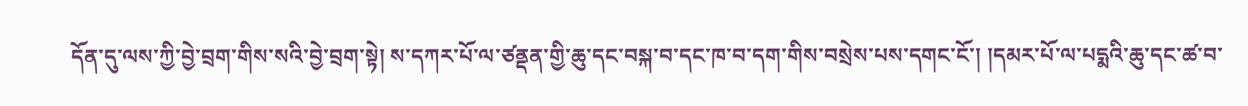དོན་དུ་ལས་ཀྱི་བྱེ་བྲག་གིས་སའི་བྱེ་བྲག་སྟེ། ས་དཀར་པོ་ལ་ཙནྡན་གྱི་ཆུ་དང་བསྐ་བ་དང་ཁ་བ་དག་གིས་བསྲེས་པས་དགང་ངོ་། །དམར་པོ་ལ་པདྨའི་ཆུ་དང་ཚ་བ་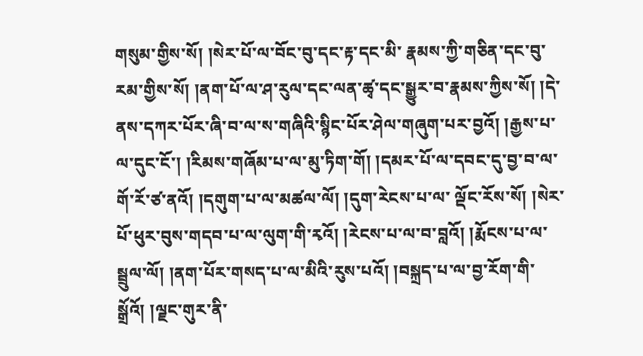གསུམ་གྱིས་སོ། །སེར་པོ་ལ་བོང་བུ་དང་རྟ་དང་མི་ རྣམས་ཀྱི་གཅིན་དང་བུ་རམ་གྱིས་སོ། །ནག་པོ་ལ་ཤ་རུལ་དང་ལན་ཚྭ་དང་སྒྱུར་བ་རྣམས་ཀྱིས་སོ། །དེ་ནས་དཀར་པོར་ཞི་བ་ལ་ས་གཞིའི་སྙིང་པོར་ཤེལ་གཞུག་པར་བྱའོ། །རྒྱས་པ་ལ་དུང་ངོ་། །རིམས་གཞོམ་པ་ལ་མུ་ཏིག་གོ། །དམར་པོ་ལ་དབང་དུ་བྱ་བ་ལ་གོ་རོ་ཙ་ནའོ། །དགུག་པ་ལ་མཚལ་ལོ། །དུག་རེངས་པ་ལ་ ལྡོང་རོས་སོ། །སེར་པོ་ཕུར་བུས་གདབ་པ་ལ་ལུག་གི་རྭའོ། །རེངས་པ་ལ་བ་བླའོ། །རྨོངས་པ་ལ་སྦྲུལ་ལོ། །ནག་པོར་གསད་པ་ལ་མིའི་རུས་པའོ། །བསྐྲད་པ་ལ་བྱ་རོག་གི་སྒྲོའོ། །ལྗང་གུར་ནི་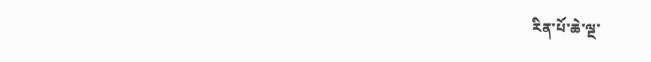རིན་པོ་ཆེ་ལྔ་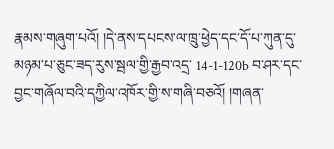རྣམས་གཞུག་པའོ། །དེ་ནས་དཔངས་ལ་ཁྲུ་ཕྱེད་དང་དོ་པ་ཀུན་དུ་མཉམ་པ་ཅུང་ཟད་རུས་སྦལ་གྱི་རྒྱབ་འདྲ་ 14-1-120b བ་ཤར་དང་བྱང་གཞོལ་བའི་དཀྱིལ་འཁོར་གྱི་ས་གཞི་བཅའོ། །གཞན་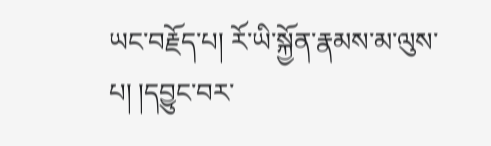ཡང་བརྗོད་པ། རོ་ཡི་སྐྱོན་རྣམས་མ་ལུས་པ། །དབྱུང་བར་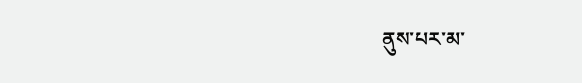ནུས་པར་མ་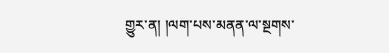གྱུར་ན། །ལག་པས་མནན་ལ་སྔགས་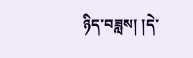ཉིད་བཟླས། །དེ་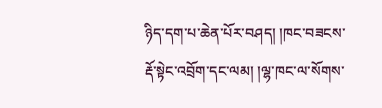ཉིད་དག་པ་ཆེན་པོར་བཤད། །ཁང་བཟངས་རྡོ་སྟེང་འབྲོག་དང་ལམ། །ལྷ་ཁང་ལ་སོགས་